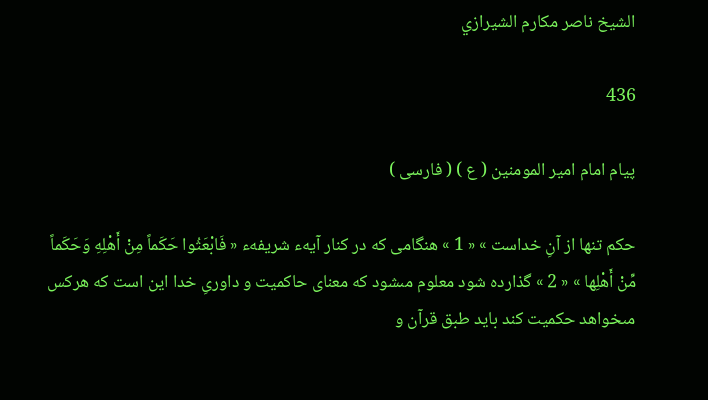الشيخ ناصر مكارم الشيرازي

436

پيام امام امير المومنين ( ع ) ( فارسى )

حكم تنها از آنِ خداست » « 1 » هنگامى كه در كنار آيهء شريفهء « فَابْعَثُوا حَكَماً مِنْ أَهْلِهِ وَحَكَماً مِّنْ أَهْلِها » « 2 » گذارده شود معلوم مىشود كه معناى حاكميت و داورىِ خدا اين است كه هركس مىخواهد حكميت كند بايد طبق قرآن و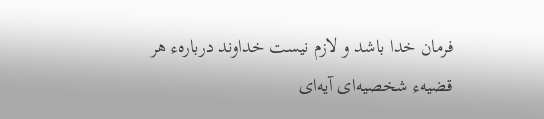فرمان خدا باشد و لازم نيست خداوند دربارهء هر قضيهء شخصيه‌اى آيه‌اى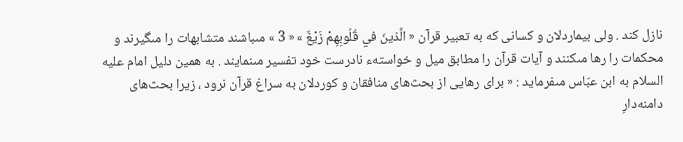نازل كند . ولى بيماردلان و كسانى كه به تعبير قرآن « الَّذينَ في قُلُوبِهِمْ زَيْغٌ » « 3 » مىباشند متشابهات را مىگيرند و محكمات را رها مىكنند و آيات قرآن را مطابق ميل و خواستهء نادرست خود تفسير مىنمايند . به همين دليل امام عليه السلام به ابن عبّاس مىفرمايد : « براى رهايى از بحث‌هاى منافقان و كوردلان به سراغ قرآن نرود ، زيرا بحث‌هاى دامنه‌دارِ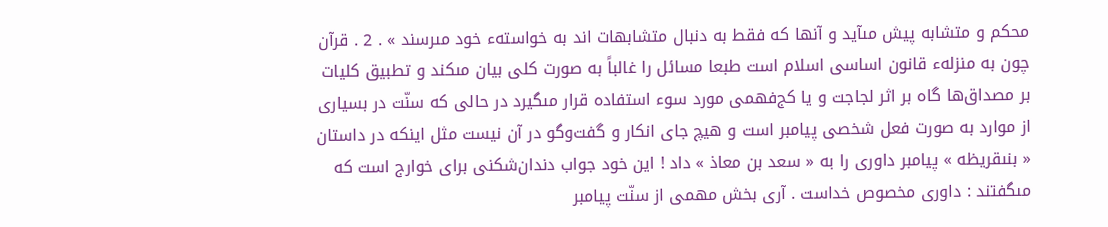محكم و متشابه پيش مىآيد و آنها كه فقط به دنبال متشابهات اند به خواستهء خود مىرسند » . 2 . قرآن چون به منزلهء قانون اساسى اسلام است طبعا مسائل را غالباً به صورت كلى بيان مىكند و تطبيق كليات بر مصداق‌ها گاه بر اثر لجاجت و يا كج‌فهمى مورد سوء استفاده قرار مىگيرد در حالى كه سنّت در بسيارى از موارد به صورت فعل شخصى پيامبر است و هيچ جاى انكار و گفت‌وگو در آن نيست مثل اينكه در داستان « بنىقريظه » پيامبر داورى را به « سعد بن معاذ » داد ! اين خود جواب دندان‌شكنى براى خوارج است كه مىگفتند : داورى مخصوص خداست . آرى بخش مهمى از سنّت پيامبر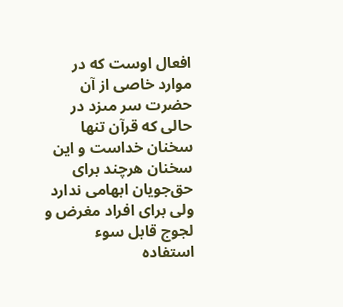افعال اوست كه در موارد خاصى از آن حضرت سر مىزد در حالى كه قرآن تنها سخنان خداست و اين سخنان هرچند براى حق‌جويان ابهامى ندارد ولى براى افراد مغرض و لجوج قابل سوء استفاده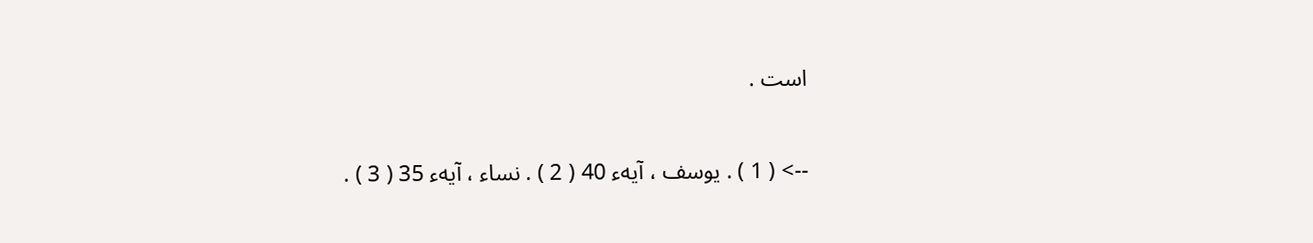است .

--> ( 1 ) . يوسف ، آيهء 40 ( 2 ) . نساء ، آيهء 35 ( 3 ) .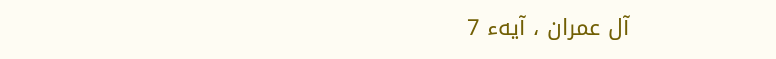آل عمران ، آيهء 7